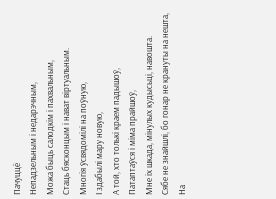Пачуццё
Непадзельным і недарэчным,
Можа быць салодкім і пахвальным,
Стаць бясконцым і нават віртуальным.
Многія ўсвядомілі на поўную,
І здабылі мару новую,
А той, хто толькі краем падышоў,
Патаптаўся і міма прайшоў,
Мне іх шкада, мінулых кудысьці, навошта.
Сябе не знайшлі, бо гонар не крануты на нешта,
На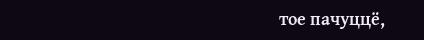тое пачуццё,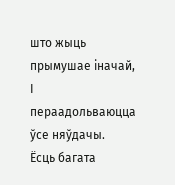што жыць прымушае іначай,
І пераадольваюцца ўсе няўдачы.
Ёсць багата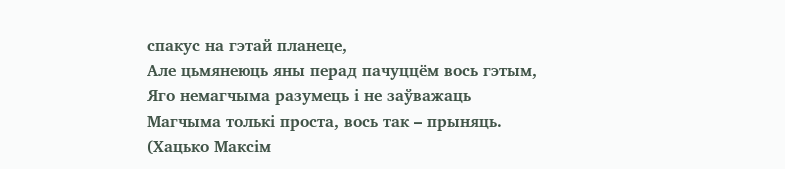спакус на гэтай планеце,
Але цьмянеюць яны перад пачуццём вось гэтым,
Яго немагчыма разумець і не заўважаць
Магчыма толькі проста, вось так – прыняць.
(Хацько Максім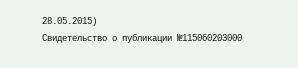28.05.2015)
Свидетельство о публикации №115060203000